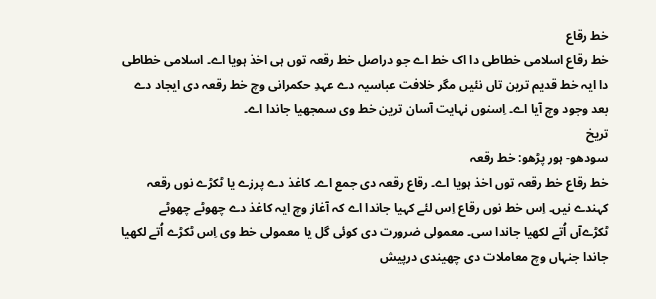خط رقاع
خط رقاع اسلامی خطاطی دا اک خط اے جو دراصل خط رقعہ توں ہی اخذ ہويا اے۔ اسلامی خطاطی دا ایہ خط قدیم ترین تاں نئيں مگر خلافت عباسیہ دے عہدِ حکمرانی وچ خط رقعہ دی ایجاد دے بعد وجود وچ آیا اے۔ اِسنوں نہایت آسان ترین خط وی سمجھیا جاندا اے۔
تریخ
سودھو- ہور پڑھو: خط رقعہ
خط رقاع خط رقعہ توں اخذ ہويا اے۔ رقاع رقعہ دی جمع اے۔ کاغذ دے پرزے یا ٹکڑے نوں رقعہ کہندے نيں۔ اِس خط نوں رقاع اِس لئے کہیا جاندا اے کہ آغاز وچ ایہ کاغذ دے چھوٹے چھوٹے ٹکڑےآں اُتے لکھیا جاندا سی۔ معمولی ضرورت دی کوئی گل یا معمولی خط وی اِس ٹکڑے اُتے لکھیا جاندا جنہاں وچ معاملات دی چھیندی درپیش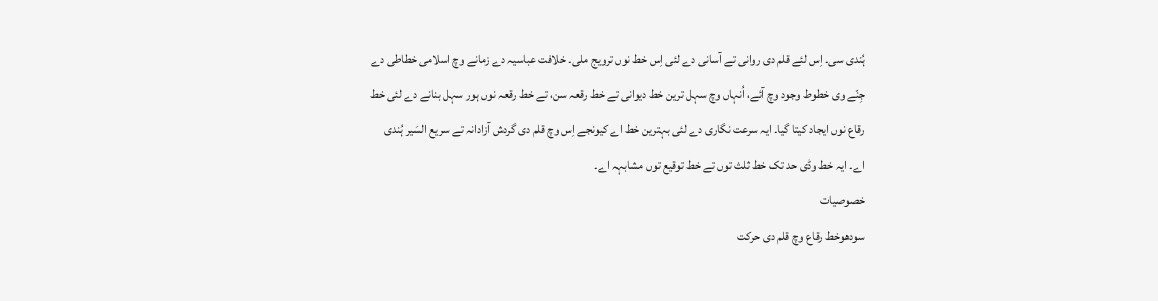ہُندی سی۔ اِس لئے قلم دی روانی تے آسانی دے لئی اِس خط نوں ترویج ملی۔ خلافت عباسیہ دے زمانے وچ اسلامی خطاطی دے جِنّے وی خطوط وجود وچ آئے، اُنہاں وچ سہل ترین خط دیوانی تے خط رقعہ سن، تے خط رقعہ نوں ہور سہل بنانے دے لئی خط رقاع نوں ایجاد کيتا گیا۔ ایہ سرعت نگاری دے لئی بہترین خط اے کیونجے اِس وچ قلم دی گردش آزادانہ تے سریع السَیر ہُندی اے۔ ایہ خط وڈی حد تک خط ثلث توں تے خط توقیع توں مشابہہ اے۔
خصوصیات
سودھوخط رقاع وچ قلم دی حرکت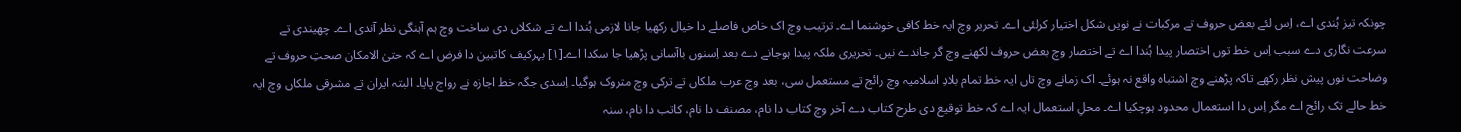چونکہ تیز ہُندی اے، اِس لئے بعض حروف تے مرکبات نے نويں شکل اختیار کرلئی اے۔ تحریر وچ ایہ خط کافی خوشنما اے۔ ترتیب وچ اک خاص فاصلے دا خیال رکھیا جانا لازمی ہُندا اے تے شکلاں دی ساخت وچ ہم آہنگی نظر آندی اے۔ چھیندی تے سرعت نگاری دے سبب اِس خط توں اختصار پیدا ہُندا اے تے اختصار وچ بعض حروف لکھنے وچ گر جاندے نيں۔ تحریری ملکہ پیدا ہوجانے دے بعد اِسنوں باآسانی پڑھیا جا سکدا اے۔[۱] بہرکیف کاتبین دا فرض اے کہ حتیٰ الامکان صحتِ حروف تے وضاحت نوں پیش نظر رکھے تاکہ پڑھنے وچ اشتباہ واقع نہ ہوئے۔ اک زمانے وچ تاں ایہ خط تمام بلادِ اسلامیہ وچ رائج تے مستعمل سی، بعد وچ عرب ملکاں تے ترکی وچ متروک ہوگیا۔ اِسدی جگہ خط اجازہ نے رواج پایا۔ البتہ ایران تے مشرقی ملکاں وچ ایہ خط حالے تک رائج اے مگر اِس دا استعمال محدود ہوچکيا اے۔ محلِ استعمال ایہ اے کہ خط توقیع دی طرح کتاب دے آخر وچ کتاب دا نام، مصنف دا نام، کاتب دا نام، سنہ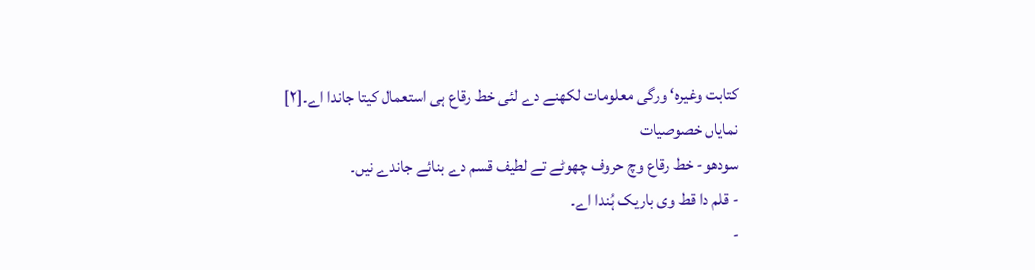کتابت وغیرہ‘ ورگی معلومات لکھنے دے لئی خط رقاع ہی استعمال کيتا جاندا اے۔[۲]
نمایاں خصوصیات
سودھو- خط رقاع وچ حروف چھوٹے تے لطیف قسم دے بنائے جاندے نيں۔
- قلم دا قط وی باریک ہُندا اے۔
-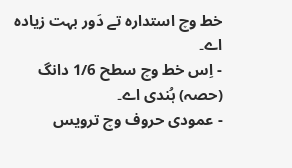خط وچ استدارہ تے دَور بہت زیادہ اے۔
- اِس خط وچ سطح 1/6 دانگ (حصہ) ہُندی اے۔
- عمودی حروف وچ ترویس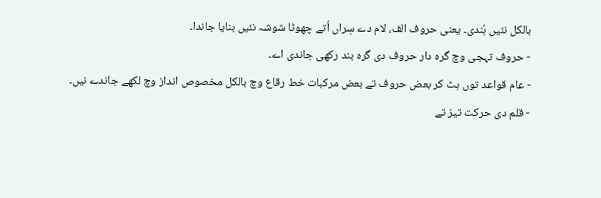بالکل نئيں ہُندی۔ یعنی حروف الف، لام دے سِراں اُتے چھوٹا شوشہ نئيں بنایا جاندا۔
- حروف تہجی وچ گرہ دار حروف دی گرہ بند رکھی جاندی اے۔
- عام قواعد توں ہٹ کر بعض حروف تے بعض مرکبات خط رقاع وچ بالکل مخصوص انداز وچ لکھے جاندے نيں۔
- قلم دی حرکت تیز تے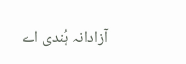آزادانہ ہُندی اے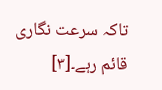تاکہ سرعت نگاری قائم رہے۔[۳]